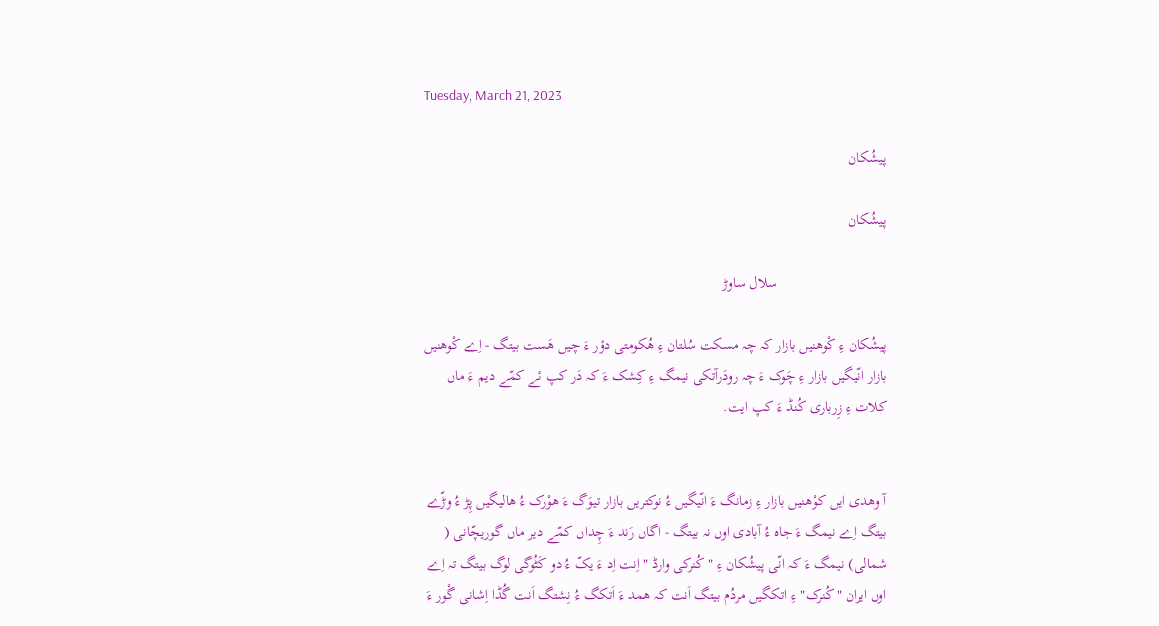Tuesday, March 21, 2023

پیشُکان

پیشُکان

                             سلال ساوڑ

پیشُکان ءِ کْوهنیں بازار کہ چہ مسکت سُلتان ءِ هُکومتی دؤر ءَ چیں هَست بیتگ - اِے کْوهنیں بازار انّیگیں بازار ءِ چَوک ءَ چہ رودَرآتکی نیمگ ءِ کِشک ءَ کہ دَر کپ ئے کمّے دیم ءَ ماں کلات ءِ زِرباری کُنڈ ءَ کپ ایت.


آ وهدی ایں کوْهنیں بازار ءِ زمانگ ءَ انّیگیں ءُ نوکتریں بازار تیوَگ ءَ هوْرک ءُ هالیگیں پِڑ ءُ وڑّے بیتگ اِے نیمگ ءَ جاه ءُ آبادی اوں نہ بیتگ - اگاں رَند ءَ چِداں کمّے دیر ماں گوریچّانی ( شمالی) نیمگ ءَ کہ انّی پیشُکان ءِ " کُنرکی وارڈ " اِنت اِد ءَ یکّ ءُ دو کَٹُوگی لوگ بیتگ تہ اِے اوں ایران "کُنرک" ءِ اتکگیں مردُم بیتگ اَنت کہ همد ءَ اَتکگ ءُ نِشتگ اَنت گُڈا اِشانی گْور ءَ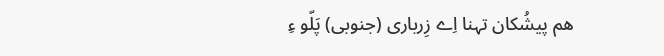هم پیشُکان تہنا اِے زِرباری (جنوبی) پَلّو ءِ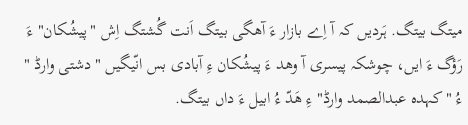میتگ بیتگ. ہَردیں کہ آ اِے بازار ءَ آهگی بیتگ اَنت گُشتگ اِش "پیشُکان" ءَ رَؤگ ءَ ایں، چوشکہ پیسری آ وهد ءَ پیشُکان ءِ آبادی بس انّیگیں "دشتی وارڈ " ءُ "کہده عبدالصمد وارڈ" ءِ هَدّ ءُ ابیل ءَ داں بیتگ.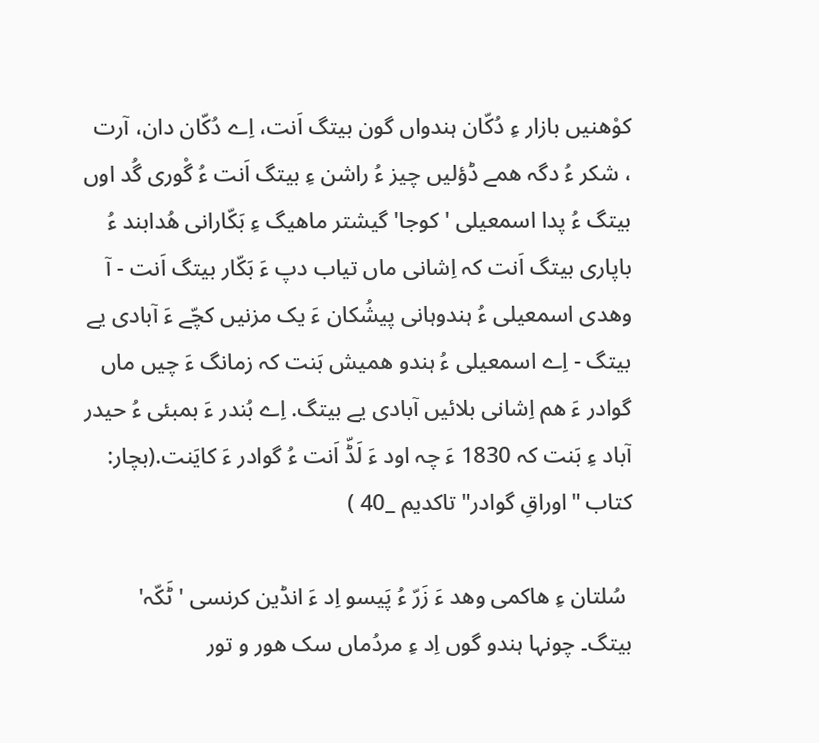کوْهنیں بازار ءِ دُکّان ہندواں گون بیتگ اَنت، اِے دُکّان دان، آرت ، شکر ءُ دگہ همے ڈؤلیں چیز ءُ راشن ءِ بیتگ اَنت ءُ گْوری گُد اوں بیتگ ءُ پدا اسمعیلی 'کوجا' گیشتر ماهیگ ءِ بَکّارانی هُدابند ءُ باپاری بیتگ اَنت کہ اِشانی ماں تیاب دپ ءَ بَکّار بیتگ اَنت - آ وهدی اسمعیلی ءُ ہندوہانی پیشُکان ءَ یک مزنیں کچّے ءَ آبادی یے بیتگ - اِے اسمعیلی ءُ ہندو همیش بَنت کہ زمانگ ءَ چیں ماں گوادر ءَ هم اِشانی بلائیں آبادی یے بیتگ. اِے بُندر ءَ بمبئی ءُ حیدر آباد ءِ بَنت کہ 1830 ءَ چہ اود ءَ لَڈّ اَنت ءُ گوادر ءَ کایَنت.(بچار: کتاب "اوراقِ گوادر" تاکدیم _40 )

 سُلتان ءِ هاکمی وهد ءَ زَرّ ءُ پَیسو اِد ءَ انڈین کرنسی 'ٹَکّہ' بیتگ۔ چونہا ہندو گوں اِد ءِ مردُماں سک هور و تور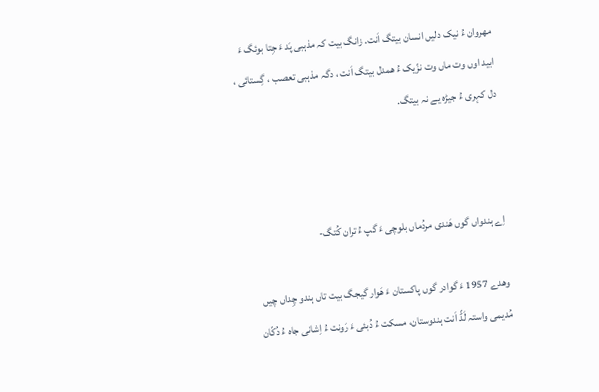مهروان ءُ نیک دلیں انسان بیتگ اَنت. زانگ بیت کہ مذہبی پَد ءَ جِتا بوئگ ءَ ابید اوں وت ماں وت نزّیک ءُ همدل بیتگ اَنت ، دگہ مذہبی تعصب ، گِستائی ، دل کہری ءُ جیڑه یے نہ بیتگ.



اِے ہندواں گوں هَندی مردُماں بلوچی ءَ گپ ءُ تران کُتگ-

وهدے 1957 ءَ گوادر گوں پاکستان ءَ هَوار گیجگ بیت تاں ہندو چِداں چیں مُدیمی واستہ لَڈّ اَنت ہندوستان، مسکت ءُ دُبئی ءَ رَونت ءُ اِشانی جاه ءُ دُکّان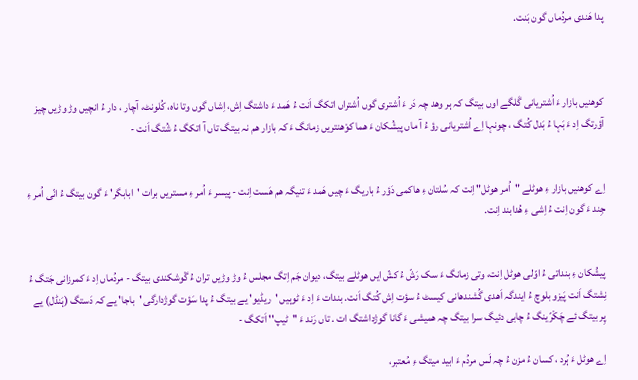پدا هَندی مردُماں گون بَنت.



کوهنیں بازار ءَ اُشتریانی گَلگے اوں بیتگ کہ ہر وهد چہ دَر ءَ اُشتری گوں اُشتراں اتکگ اَنت ءُ هَمد ءَ داشتگ اِش، اِشاں گوں وتا ناه، کُلونٹ، آچار ، دار ءُ انچیں وڑ وڑیں چیز آؤرتگ اِد ءَ بَہا ءُ بَدل کُتگ ، چونہا اِے اُشتریانی رؤ ءُ آ ماں پیشُکان ءَ هما کوْهنتریں زمانگ ءَ کہ بازار هم نہ بیتگ تاں آ اتکگ ءُ شُتگ اَنت -


اِے کوهنیں بازار ءِ هوٹلے "اُمر هوٹل" اِنت کہ سُلتان ءِ هاکمی دَؤر ءُ باریگ ءَ چیں هَمد ءَ تنیگہ هم هَست اِنت - پیسر ءَ اُمر ءِ مستریں برات 'ابابگر' ءَ گون بیتگ ءُ انّی اُمر ءِ جِند ءَ گون اِنت ءُ اِشی ءِ هُدابند اِنت.


پیشُکان ءِ بنداتی ءُ اوّلی هوٹل اِنت، وتی زمانگ ءَ سک رَشّ ءُ کشّ ایں هوٹلے بیتگ، دیوان جَم اِتگ مجلس ءُ وڑ وڑیں تران ءُ گْوشکندی بیتگ - مردُماں اِد ءَ کمرزانی جَتگ ءُ نِشتگ اَنت پَیزو بلوچ ءُ ایندگہ اَهدی گُشندهانی کیسٹ ءُ سؤت اِش کُتگ اَنت. بندات ءَ اِد ءَ ٹوہیں 'ریڈیو' یے بیتگ ءُ پدا سَؤت گوژدارگی 'باجا' یے کہ دَستگ (ہَنڈل) یے پِر بیتگ ئے چَکْرّینگ ءُ چابی دئیگ سرا بیتگ چہ همیشی ءَ گانا گوژداشتگ ات . تاں رَند ءَ ''ٹیپ'' اَتکگ -

اِے هوٹل ءَ ہُرد ، کسان ءُ مزن ءُ چہ لَس مردُم ءَ ابید میتگ ءِ مُعتبر،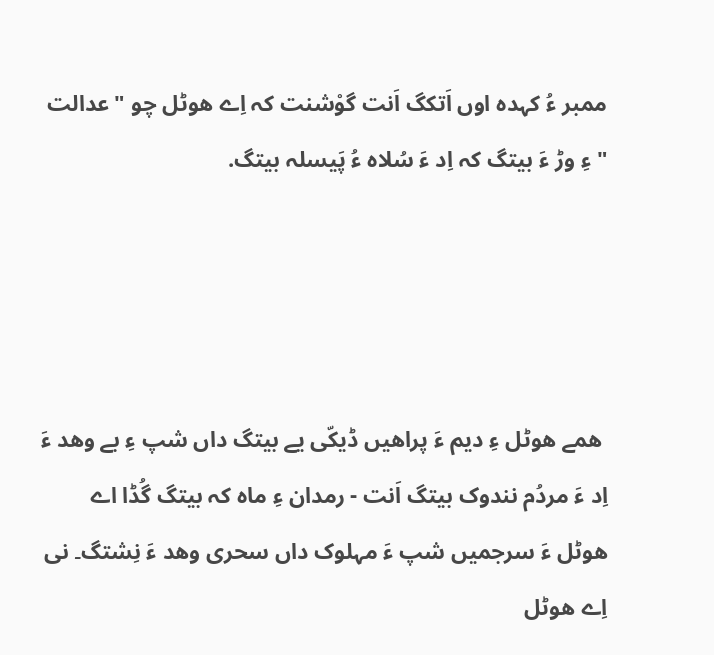ممبر ءُ کہده اوں اَتکگ اَنت گوْشنت کہ اِے هوٹل چو "عدالت " ءِ وڑ ءَ بیتگ کہ اِد ءَ سُلاه ءُ پَیسلہ بیتگ.




 همے هوٹل ءِ دیم ءَ پراهیں ڈیکّی یے بیتگ داں شپ ءِ بے وهد ءَ اِد ءَ مردُم نندوک بیتگ اَنت - رمدان ءِ ماه کہ بیتگ گُڈا اے هوٹل ءَ سرجمیں شپ ءَ مہلوک داں سحری وهد ءَ نِشتگ۔ نی اِے هوٹل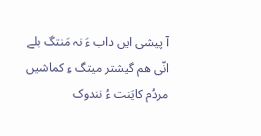آ پیشی ایں داب ءَ نہ مَنتگ بلے انّی هم گیشتر میتگ ءِ کماشیں مردُم کایَنت ءُ نندوک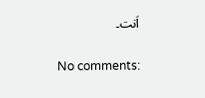اَنت۔

No comments: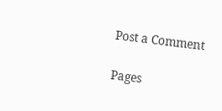Post a Comment

Pages